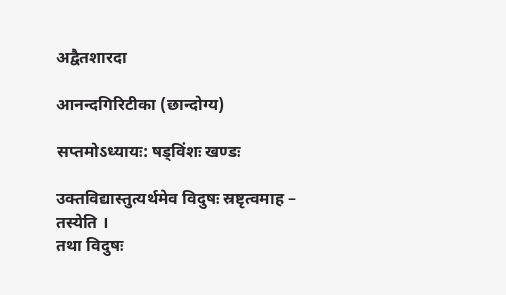अद्वैतशारदा

आनन्दगिरिटीका (छान्दोग्य)

सप्तमोऽध्यायः: षड्विंशः खण्डः

उक्तविद्यास्तुत्यर्थमेव विदुषः स्रष्टृत्वमाह –
तस्येति ।
तथा विदुषः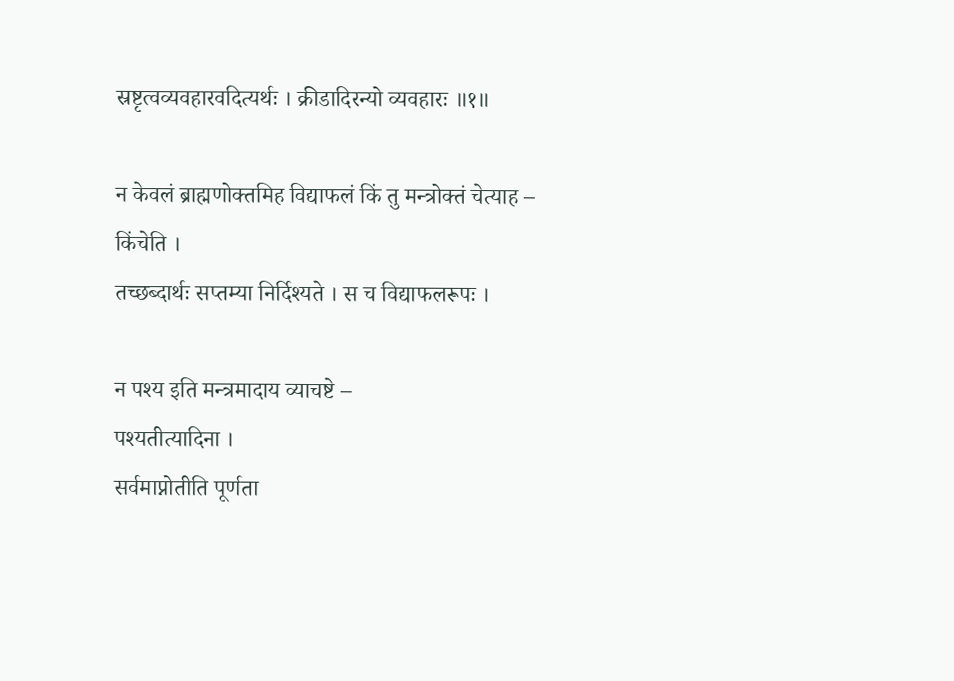स्रष्टृत्वव्यवहारवदित्यर्थः । क्रीडादिरन्यो व्यवहारः ॥१॥

न केवलं ब्राह्मणोक्तमिह विद्याफलं किं तु मन्त्रोक्तं चेत्याह –
किंचेति ।
तच्छब्दार्थः सप्तम्या निर्दिश्यते । स च विद्याफलरूपः ।

न पश्य इति मन्त्रमादाय व्याचष्टे –
पश्यतीत्यादिना ।
सर्वमाप्नोतीति पूर्णता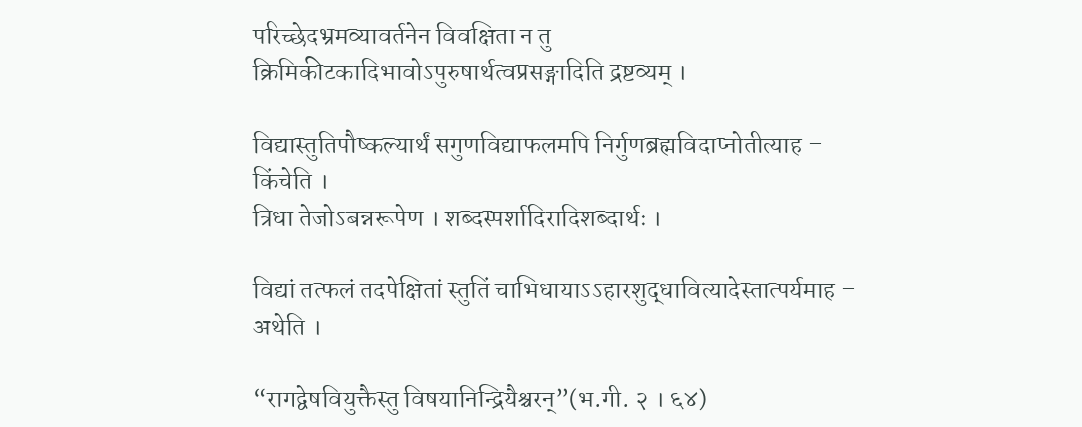परिच्छेदभ्रमव्यावर्तनेन विवक्षिता न तु क्रिमिकीटकादिभावोऽपुरुषार्थत्वप्रसङ्गादिति द्रष्टव्यम् ।

विद्यास्तुतिपौष्कल्यार्थं सगुणविद्याफलमपि निर्गुणब्रह्मविदाप्नोतीत्याह –
किंचेति ।
त्रिधा तेजोऽबन्नरूपेण । शब्दस्पर्शादिरादिशब्दार्थः ।

विद्यां तत्फलं तदपेक्षितां स्तुतिं चाभिधायाऽऽहारशुद्धावित्यादेस्तात्पर्यमाह –
अथेति ।

“रागद्वेषवियुक्तैस्तु विषयानिन्द्रियैश्चरन्”(भ.गी. २ । ६४)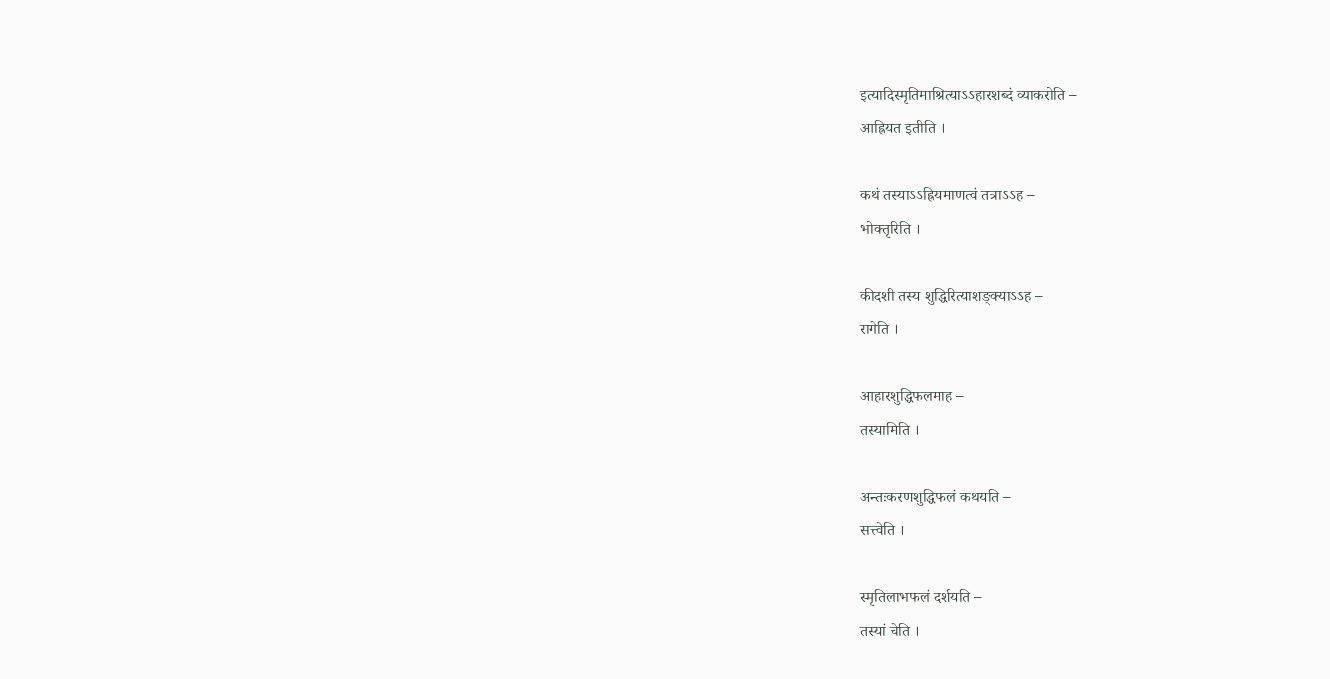इत्यादिस्मृतिमाश्रित्याऽऽहारशब्दं व्याकरोति –
आह्रियत इतीति ।

कथं तस्याऽऽह्रियमाणत्वं तत्राऽऽह –
भोक्तृरिति ।

कीदशी तस्य शुद्धिरित्याशङ्क्याऽऽह –
रागेति ।

आहारशुद्धिफलमाह –
तस्यामिति ।

अन्तःकरणशुद्धिफलं कथयति –
सत्त्वेति ।

स्मृतिलाभफलं दर्शयति –
तस्यां चेति ।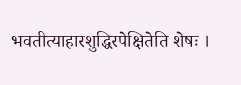भवतीत्याहारशुद्धिरपेक्षितेति शेषः ।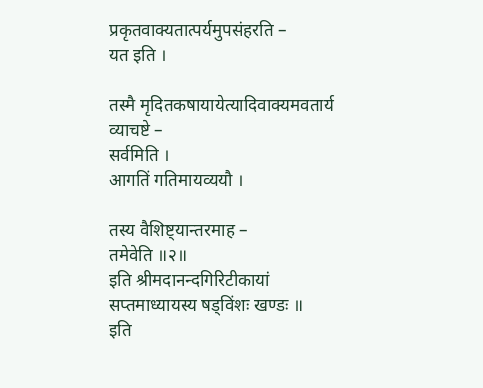प्रकृतवाक्यतात्पर्यमुपसंहरति –
यत इति ।

तस्मै मृदितकषायायेत्यादिवाक्यमवतार्य व्याचष्टे –
सर्वमिति ।
आगतिं गतिमायव्ययौ ।

तस्य वैशिष्ट्यान्तरमाह –
तमेवेति ॥२॥
इति श्रीमदानन्दगिरिटीकायां सप्तमाध्यायस्य षड्विंशः खण्डः ॥
इति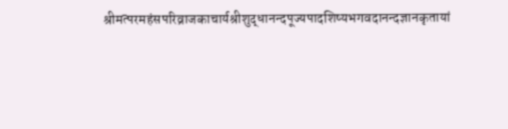श्रीमत्परमहंसपरिव्राजकाचार्यश्रीशुद्धानन्दपूज्यपादशिष्यभगवदानन्दज्ञानकृतायां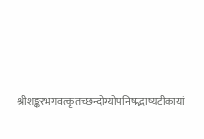श्रीशङ्करभगवत्कृतच्छन्दोग्योपनिषद्भाष्यटीकायां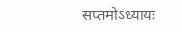सप्तमोऽध्यायः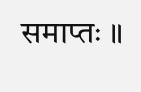समाप्तः ॥